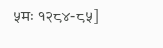५मः १२८४-८५]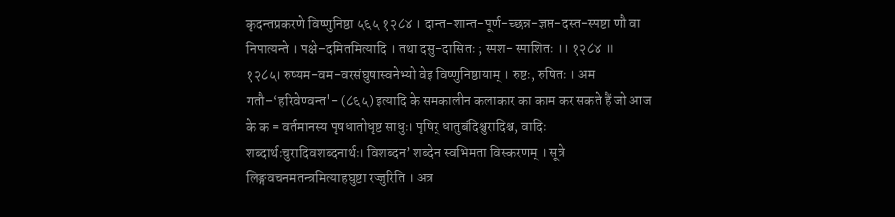कृदन्तप्रकरणे विष्णुनिष्ठा ५६५ १२८४ । दान्त-शान्त-पूर्ण-च्छन्न-ज्ञप्त-दस्त-स्पष्टा णौ वा निपात्यन्ते । पक्षे–दमितमित्यादि । तथा दसु-दासितः ; स्पश- स्पाशितः ।। १२८४ ॥ १२८५। रुष्यम-वम-वरसंघुषास्वनेभ्यो वेइ विष्णुनिष्ठायाम् । रुष्टः, रुषितः । अम गतौ–‘हरिवेण्वन्त'- (८६५) इत्यादि के समकालीन कलाकार का काम कर सकते हैं जो आज के क = वर्तमानस्य पृषधातोधृष्ट साधुः। पृषिर् धातुबंदिश्चुरादिश्च, वादिः शब्दार्थःचुरादिवशब्दनार्थः। विशब्दन’ शब्देन स्वभिमता विस्करणम् । सूत्रे लिङ्गवचनमतन्त्रमित्याहघुष्टा रज्जुरिति । अत्र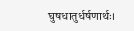घुषधातुर्धर्षणार्थः।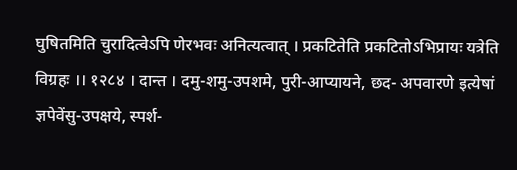घुषितमिति चुरादित्वेऽपि णेरभवः अनित्यत्वात् । प्रकटितेति प्रकटितोऽभिप्रायः यत्रेति विग्रहः ।। १२८४ । दान्त । दमु-शमु-उपशमे, पुरी-आप्यायने, छद- अपवारणे इत्येषां ज्ञपेवेंसु-उपक्षये, स्पर्श-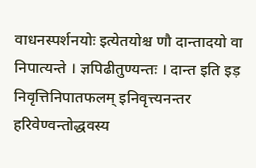वाधनस्पर्शनयोः इत्येतयोश्च णौ दान्तादयो वा निपात्यन्ते । ज्ञपिढीतुण्यन्तः । दान्त इति इड़ निवृत्तिनिपातफलम् इनिवृत्त्यनन्तर हरिवेण्वन्तोद्धवस्य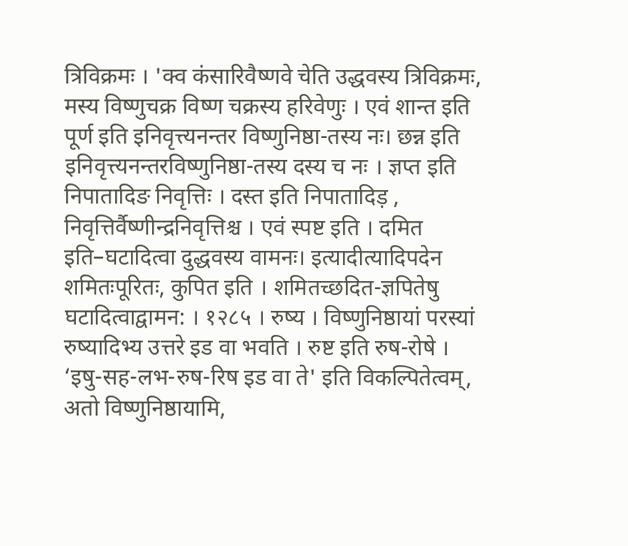त्रिविक्रमः । 'क्व कंसारिवैष्णवे चेति उद्धवस्य त्रिविक्रमः, मस्य विष्णुचक्र विष्ण चक्रस्य हरिवेणुः । एवं शान्त इति पूर्ण इति इनिवृत्त्यनन्तर विष्णुनिष्ठा-तस्य नः। छन्न इति इनिवृत्त्यनन्तरविष्णुनिष्ठा-तस्य दस्य च नः । ज्ञप्त इति निपातादिङ निवृत्तिः । दस्त इति निपातादिड़ , निवृत्तिर्वैष्णीन्द्रनिवृत्तिश्च । एवं स्पष्ट इति । दमित इति–घटादित्वा दुद्धवस्य वामनः। इत्यादीत्यादिपदेन शमितःपूरितः, कुपित इति । शमितच्छदित-ज्ञपितेषु घटादित्वाद्वामन: । १२८५ । रुष्य । विष्णुनिष्ठायां परस्यां रुष्यादिभ्य उत्तरे इड वा भवति । रुष्ट इति रुष-रोषे । ‘इषु-सह-लभ-रुष-रिष इड वा ते' इति विकल्पितेत्वम्, अतो विष्णुनिष्ठायामि,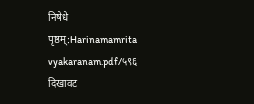निषेधे
पृष्ठम्:Harinamamrita vyakaranam.pdf/५९६
दिखावट